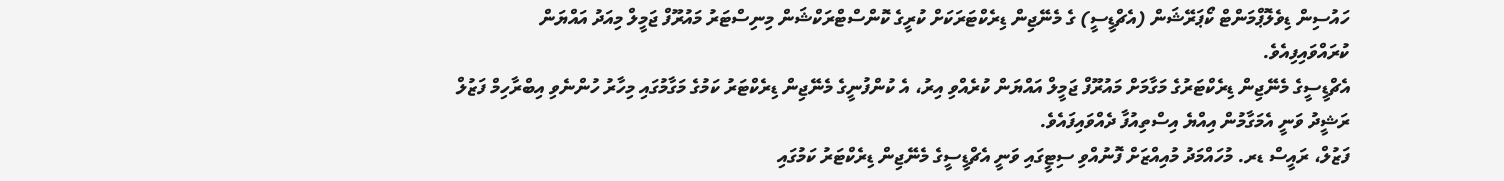ހައުސިން ޑިވެލޮޕްމަންޓް ކޯޕަރޭޝަން (އެޗްޑީސީ) ގެ މެނޭޖިން ޑިރެކްޓަރަކަށް ކުރީގެ ކޮންސްޓްރަކްޝަން މިނިސްޓަރު މައުރޫފް ޖަމީލް މިއަދު އައްޔަން ކުރައްވައިފިއެވެ.
އެޗްޑީސީގެ މެނޭޖިން ޑިރެކްޓަރުގެ މަގާމަށް މައުރޫފް ޖަމީލް އައްޔަން ކުރެއްވި އިރު، އެ ކުންފުނީގެ މެނޭޖިން ޑިރެކްޓަރު ކަމުގެ މަގާމުގައި މިހާރު ހުންނެވި އިބްރާހިމް ފަޒުލް ރަޝީދު ވަނީ އެމަގާމުން އިއްޔެ އިސްތިއުފާ ދެއްވައިފައެވެ.
ފަޒުލް، ރައީސް ޑރ. މުހައްމަދު މުއިއްޒަށް ފޮނުއްވި ސިޓީގައި ވަނީ އެޗްޑީސީގެ މެނޭޖިން ޑިރެކްޓަރު ކަމުގައި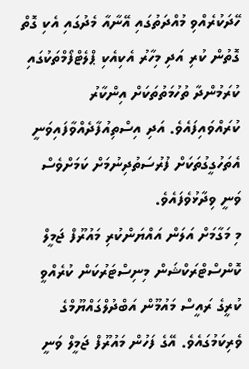ހޭދަކުރެއްވި މުއްދަތުގައި އޭނާއާ މެދުގައި އެކި ގޮތް ގޮތުން ކުރި އަދި މިހާރު އެކިއެކި ޕްލެޓްފޯމްތަކުގައި ކުރަމުންދާ ތުހުމަތުތަކަށް އިންކާރު ކުރައްވައިފައެވެ. އަދި އިސްތިއުފާދެއްވާފައިވަނީ އެތަހުގީގުތަކަށް ފުރުސަތުދިނުމަށް ކަމަށްވެސް ވަނީ ވިދާޅުވެފައެވެ.
މި މަގާމަށް އަލަން އައްޔަންކުރި މައުރޫފް ޖަމީލް ކޮންސްޓްރަކްޝަން މިނިސްޓަރުކަން ކުރެއްވީ ކުރީގެ ރައީސް މައުމޫން އަބްދުލްގައްޔޫމްގެ ވެރިކަމުގައެވެ. އޭގެ ފަހުން މައުރޫފް ޖަމީލް ވަނީ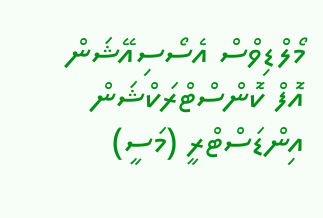މޯލްޑިވްސް އެސޯސިއޭޝަން އޮފް ކޮންސްޓްރަކްޝަން އިންޑަސްޓްރީ (މަސީ)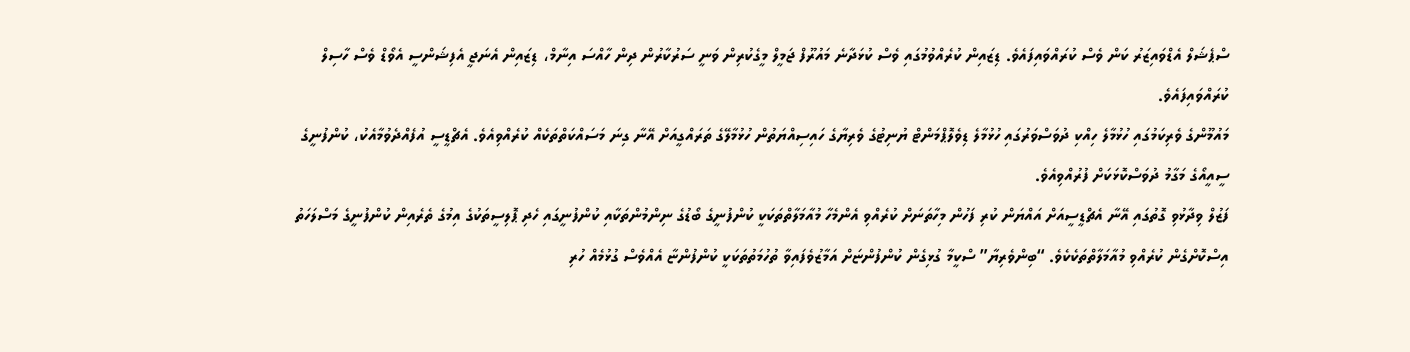ސްޕެޝަލް އެޑްވައިޒަރު ކަން ވެސް ކުރައްވައިފައެވެ. ޑިޒައިން ކުރެއްވުމުގައި ވެސް ކުޅަދާނެ މައުރޫފް ޖަމީލް މީގެކުރިން ވަނީ ސަރުކާރުން ދިން ހާއްސަ އިނާމް، ޑިޒައިން އެނަޖީ އެފިޝަންސީ އެވޯޑް ވެސް ހާސިލް ކުރައްވައިފައެވެ.
މައުމޫންގެ ވެރިކަމުގައި ހުޅުމާލެ ހިއްކި ދުވަސްވަރުގައި ހުޅުމާލެ ޑިވެލޮޕްމަންޓް ޔުނިޓުގެ ވެރިޔާގެ ހައިސިއްޔަތުން ހުޅުމާލޭގެ ތަރައްގީއަށް އޭނާ ގިނަ މަސައްކަތްތަކެއް ކުރެއްވިއެވެ. އެޗްޑީސީ އުފެއްދެވުމާއެކު، ކުންފުނީގެ ސީއީއޯގެ މަގާމު ދުވަސްކޮޅަކަށް ފުރުއްވިއެވެ.
ފަޒުލް ވިދާޅުވި ގޮތުގައި އޭނާ އެޗްޑީސީއަށް އައްޔަން ކުރި ފަހުން މިހާތަނަށް ކުރެއްވި އެންމެހާ މުއާމަލާތްތަކަކީ ކުންފުނީގެ ބޯޑުގެ ނިންމުންތަކާއި ކުންފުނީގައި ހެދި ޕޮލިސީތަކުގެ އިމުގެ ތެރެއިން ކުންފުނީގެ މަސްލަހަތު އިސްކޮށްގެން ކުރެއްވި މުއާމަލާތްތަކެކެވެ. “ބިންވެރިޔާ” ސްކީމާ ގުޅިގެން ކުންފުންޏަށް އަމާޒުވެފައިވާ ތުހުމަތުތަކަކީ ކުންފުންޏާ އެއްވެސް ގުޅުމެއް ހުރި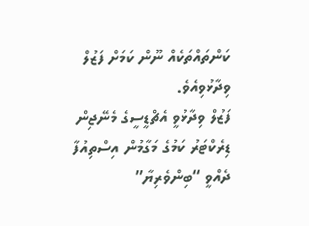ކަންތައްތަކެއް ނޫން ކަމަށް ފަޒުލް ވިދާޅުވިއެވެ.
ފަޒުލް ވިދާޅުވީ އެޗްޑީސީގެ މެނޭޖިން ޑިރެކްޓަރު ކަމުގެ މަގާމުން އިސްތިއުފާ ދެއްވީ “ބިންވެރިޔާ”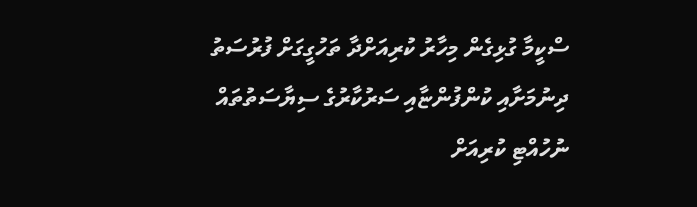ސްކީމާ ގުޅިގެން މިހާރު ކުރިއަށްދާ ތަހުގީގަށް ފުރުސަތު ދިނުމަށާއި ކުންފުންޏާއި ސަރުކާރުގެ ސިޔާސަތުތައް ނުހުއްޓި ކުރިއަށް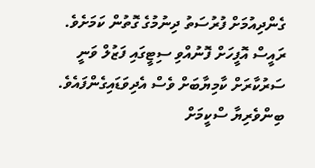ގެންދިއުމަށް ފުރުސަތު ދިނުމުގެ ގޮތުން ކަމަށެވެ. ރައީސް އޮފީހަށް ފޮނުއްވި ސިޓީގައި ފަޒުލް ވަނީ ސަރުކާރަށް ކާމިޔާބަށް ވެސް އެދިވަޑައިގެންފައެވެ.
ބިންވެރިޔާ ސްކީމަށް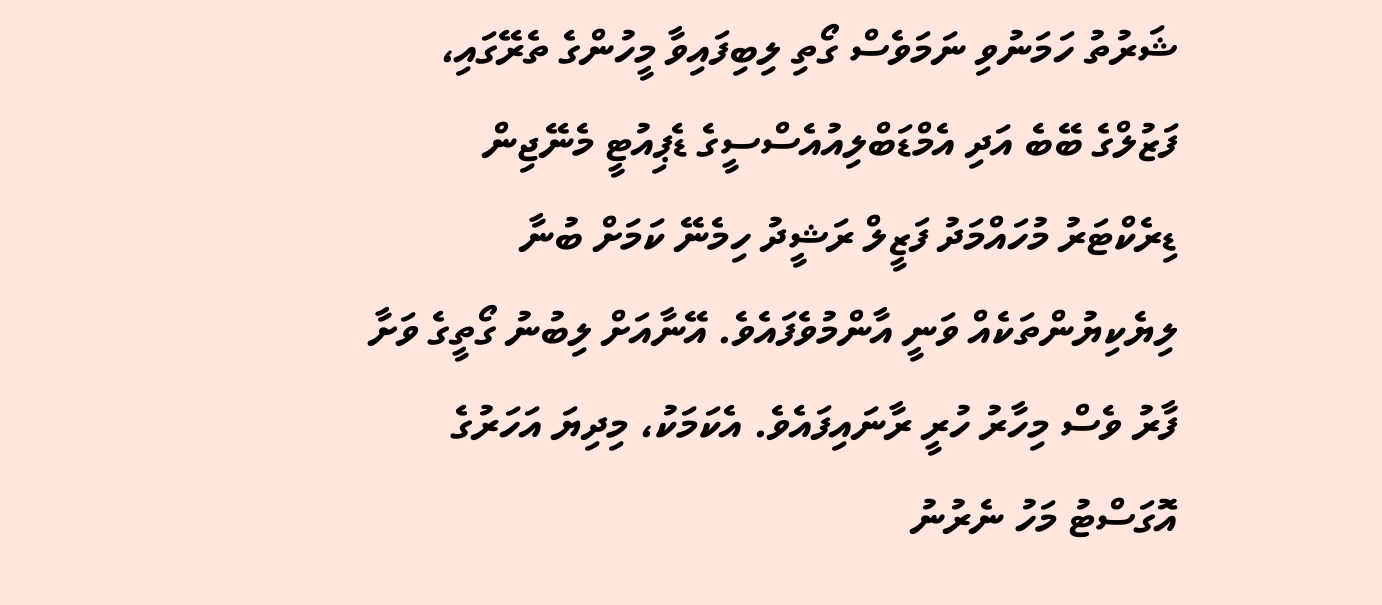ޝަރުތު ހަމަނުވި ނަމަވެސް ގޯތި ލިބިފައިވާ މީހުންގެ ތެރޭގައި، ފަޒުލްގެ ބޭބެ އަދި އެމްޑަބްލިއުއެސްސީގެ ޑެޕިއުޓީ މެނޭޖިން ޑިރެކްޓަރު މުހައްމަދު ފަޒީލް ރަޝީދު ހިމެނޭ ކަމަށް ބުނާ ލިޔެކިޔުންތަކެއް ވަނީ އާންމުވެފައެވެ. އޭނާއަށް ލިބުނު ގޯތީގެ ވަށާ ފާރު ވެސް މިހާރު ހުރީ ރާނައިފައެވެ. އެކަމަކު، މިދިޔަ އަހަރުގެ އޮގަސްޓު މަހު ނެރުނު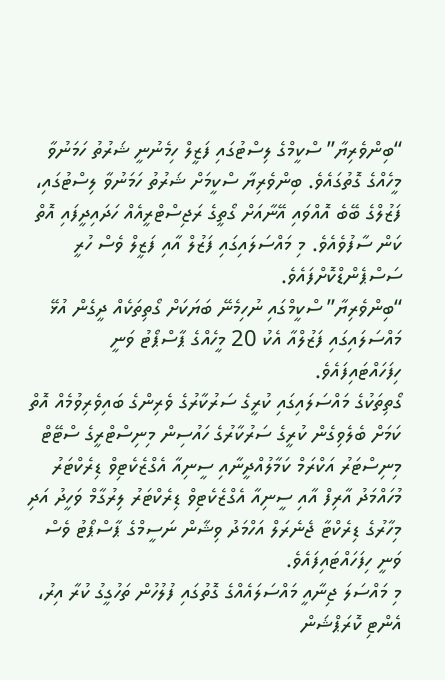“ބިންވެރިޔާ” ސްކީމްގެ ލިސްޓުގައި ފަޒީލް ހިމެނުނީ ޝަރުތު ހަމަނުވާ މީހެއްގެ ގޮތުގައެވެ. ބިންވެރިޔާ ސްކީމަށް ޝަރުތު ހަމަނުވާ ލިސްޓުގައި، ފަޒުލްގެ ބޭބެ އޮއްވައި އޭނާއަށް ގޯތީގެ ރަޖިސްޓްރީއެއް ހަދައިދީފައި އޮތް ކަން ސާފުވެއެވެ. މި މައްސަލައިގައި ފަޒުލް އާއި ފަޒީލް ވެސް ހުރީ ސަސްޕެންޑްކޮށްފައެވެ.
“ބިންވެރިޔާ” ސްކީމްގައި ނުހިމެނޭ ބަޔަކަށް ގޯތިތަކެއް ދީގެން އުޅޭ މައްސަލައިގައި ފަޒުލްއާ އެކު 20 މީހެއްގެ ޕާސްޕޯޓު ވަނީ ހިފަހައްޓައިފައެވެ.
ގޯތިތަކުގެ މައްސަލައިގައި ކުރީގެ ސަރުކާރުގެ ވެރިންގެ ބައިވެރިވުމެއް އޮތް ކަމަށް ބެލެވިގެން ކުރީގެ ސަރުކާރުގެ ހައުސިން މިނިސްޓްރީގެ ސްޓޭޓް މިނިސްޓަރު އަކްރަމް ކަމާލުއްދީނާއި ސީނިއާ އެގްޒެކެޓިވް ޑިރެކްޓަރު މުހައްމަދު އާރިފް އާއި ސީނިއާ އެގްޒެކެޓިވް ޑިރެކްޓަރު ލިރުގާމް ވަހީދު އަދި މިހާރުގެ ޑިރެކްޓާ ޖެނެރަލް އަހްމަދު ވިޝާން ނަސީމްގެ ޕާސްޕޯޓު ވެސް ވަނީ ހިފަހައްޓައިފައެވެ.
މި މައްސަލަ ޖިނާއީ މައްސަލައެއްގެ ގޮތުގައި ފުލުހުން ތަހުގީގު ކުރާ އިރު، އެންޓި ކޮރަޕްޝަން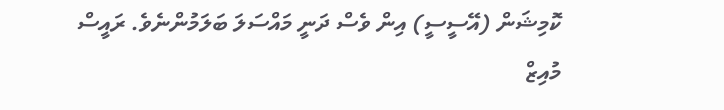ކޮމިޝަން (އޭސީސީ) އިން ވެސް ދަނީ މައްސަލަ ބަލަމުންނެވެ. ރައީސް މުއިޒް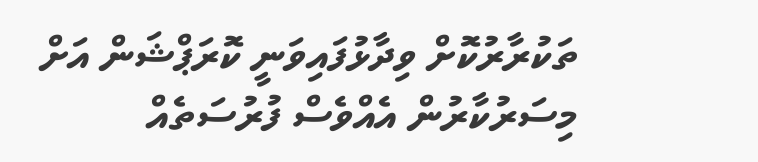ތަކުރާރުކޮށް ވިދާޅުފައިވަނީ ކޮރަޕްޝަން އަށް މިސަރުކާރުން އެއްވެސް ފުރުސަތެއް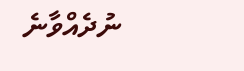ނުދެއްވާނެ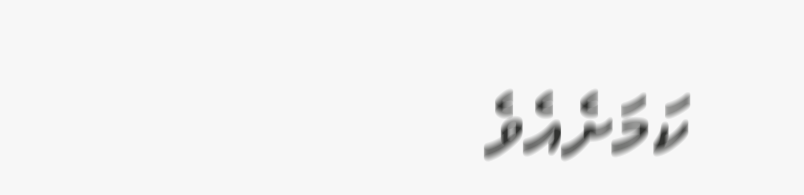ކަމަށެއެވެ